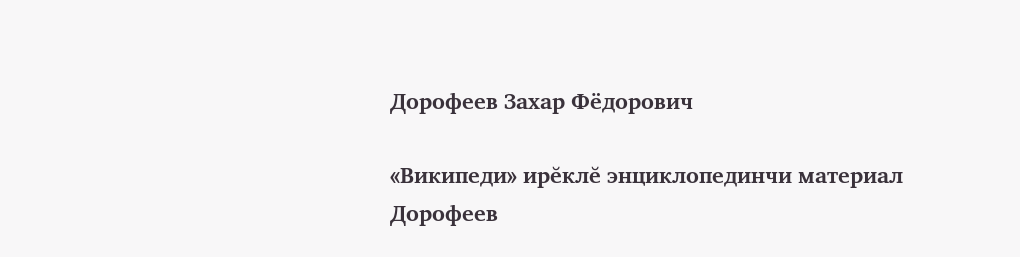Дорофеев Захар Фёдорович

«Википеди» ирĕклĕ энциклопединчи материал
Дорофеев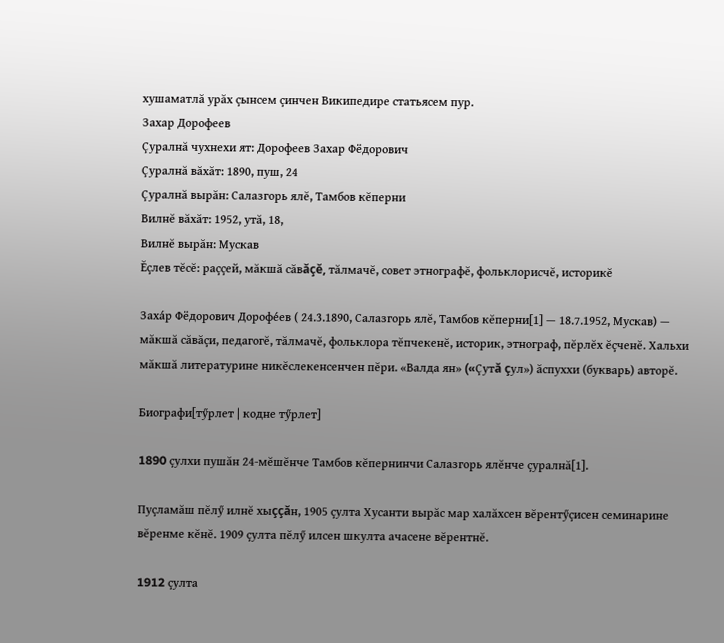хушаматлă урăх çынсем çинчен Википедире статьясем пур.
Захар Дорофеев
Çуралнă чухнехи ят: Дорофеев Захар Фёдорович
Çуралнă вăхăт: 1890, пуш, 24
Çуралнă вырăн: Салазгорь ялĕ, Тамбов кĕперни
Вилнĕ вăхăт: 1952, утă, 18,
Вилнĕ вырăн: Мускав
Ĕçлев тĕсĕ: раççей, мăкшă сăвăçĕ, тăлмачĕ, совет этнографĕ, фольклорисчĕ, историкĕ

Заха́р Фёдорович Дорофе́ев ( 24.3.1890, Салазгорь ялĕ, Тамбов кĕперни[1] — 18.7.1952, Мускав) — мăкшă сăвăçи, педагогĕ, тăлмачĕ, фольклора тĕпчекенĕ, историк, этнограф, пĕрлĕх ĕçченĕ. Хальхи мăкшă литературине никĕслекенсенчен пĕри. «Валда ян» («Çутă çул») ăспуххи (букварь) авторĕ.

Биографи[тӳрлет | кодне тӳрлет]

1890 çулхи пушăн 24-мĕшĕнче Тамбов кĕпернинчи Салазгорь ялĕнче çуралнă[1].

Пуçламăш пĕлӳ илнĕ хыççăн, 1905 çулта Хусанти вырăс мар халăхсен вĕрентӳçисен семинарине вĕренме кĕнĕ. 1909 çулта пĕлӳ илсен шкулта ачасене вĕрентнĕ.

1912 çулта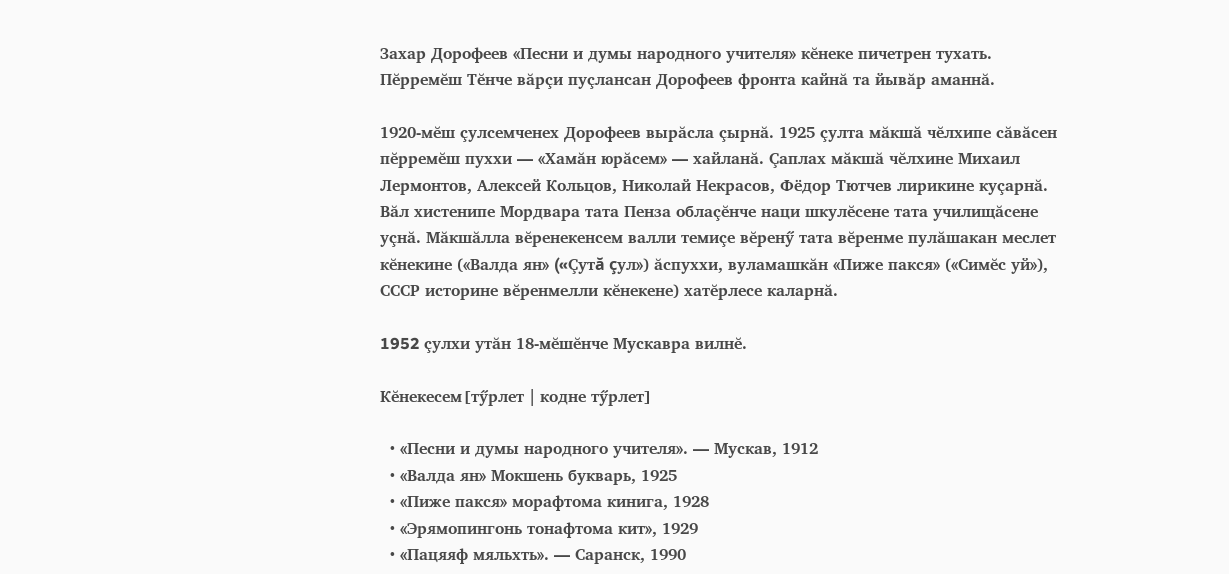Захар Дорофеев «Песни и думы народного учителя» кĕнеке пичетрен тухать. Пĕрремĕш Тĕнче вăрçи пуçлансан Дорофеев фронта кайнă та йывăр аманнă.

1920-мĕш çулсемченех Дорофеев вырăсла çырнă. 1925 çулта мăкшă чĕлхипе сăвăсен пĕрремĕш пуххи — «Хамăн юрăсем» — хайланă. Çаплах мăкшă чĕлхине Михаил Лермонтов, Алексей Кольцов, Николай Некрасов, Фёдор Тютчев лирикине куçарнă. Вăл хистенипе Мордвара тата Пенза облаçĕнче наци шкулĕсене тата училищăсене уçнă. Мăкшăлла вĕренекенсем валли темиçе вĕренӳ тата вĕренме пулăшакан меслет кĕнекине («Валда ян» («Çутă çул») ăспуххи, вуламашкăн «Пиже пакся» («Симĕс уй»), СССР историне вĕренмелли кĕнекене) хатĕрлесе каларнă.

1952 çулхи утăн 18-мĕшĕнче Мускавра вилнĕ.

Кĕнекесем[тӳрлет | кодне тӳрлет]

  • «Песни и думы народного учителя». — Мускав, 1912
  • «Валда ян» Мокшень букварь, 1925
  • «Пиже пакся» морафтома кинига, 1928
  • «Эрямопингонь тонафтома кит», 1929
  • «Пацяяф мяльхть». — Саранск, 1990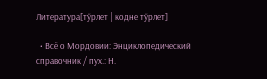Литература[тӳрлет | кодне тӳрлет]

  • Всё о Мордовии: Энциклопедический справочник / пух.: Н.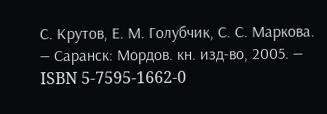С. Крутов, Е. М. Голубчик, С. С. Маркова. — Саранск: Мордов. кн. изд-во, 2005. — ISBN 5-7595-1662-0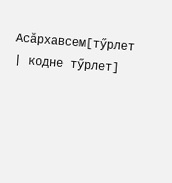Асăрхавсем[тӳрлет | кодне тӳрлет]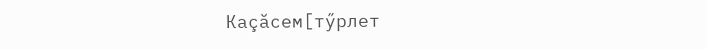Каçăсем[тӳрлет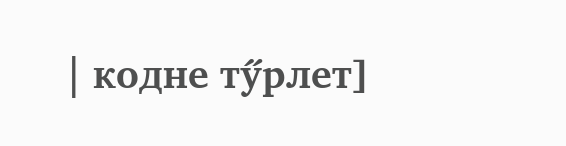| кодне тӳрлет]